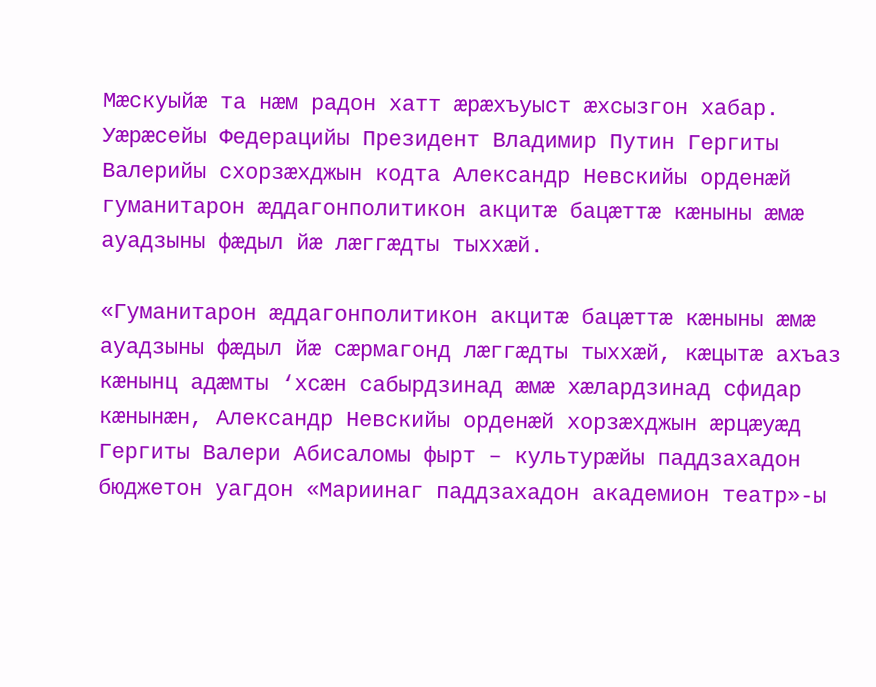Мæскуыйæ та нæм радон хатт æрæхъуыст æхсызгон хабар. Уæрæсейы Федерацийы Президент Владимир Путин Гергиты Валерийы схорзæхджын кодта Александр Невскийы орденæй гуманитарон æддагонполитикон акцитæ бацæттæ кæныны æмæ ауадзыны фæдыл йæ лæггæдты тыххæй.

«Гуманитарон æддагонполитикон акцитæ бацæттæ кæныны æмæ ауадзыны фæдыл йæ сæрмагонд лæггæдты тыххæй, кæцытæ ахъаз кæнынц адæмты ‘хсæн сабырдзинад æмæ хæлардзинад сфидар кæнынæн, Александр Невскийы орденæй хорзæхджын æрцæуæд Гергиты Валери Абисаломы фырт – культурæйы паддзахадон бюджетон уагдон «Мариинаг паддзахадон академион театр»-ы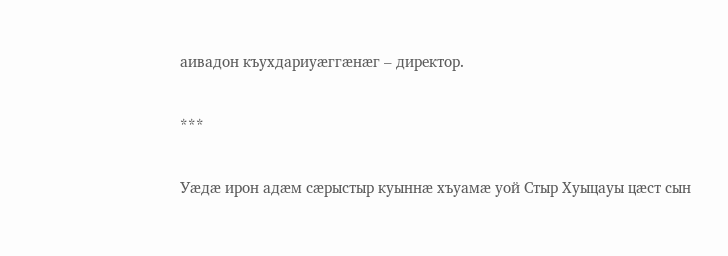аивадон къухдариуæггæнæг – директор.

***

Уæдæ ирон адæм сæрыстыр куыннæ хъуамæ уой Стыр Хуыцауы цæст сын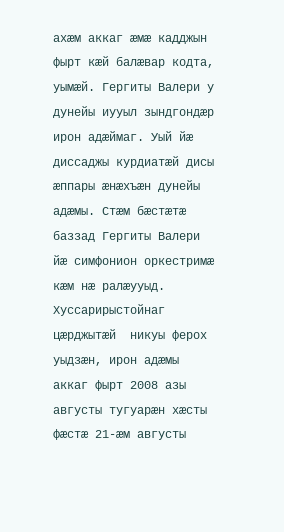ахæм аккаг æмæ кадджын фырт кæй балæвар кодта, уымæй. Гергиты Валери у дунейы иууыл зындгондæр ирон адæймаг. Уый йæ диссаджы курдиатæй дисы æппары æнæхъæн дунейы адæмы. Стæм бæстæтæ баззад Гергиты Валери йæ симфонион оркестримæ кæм нæ ралæууыд. Хуссарирыстойнаг цæрджытæй  никуы ферох уыдзæн, ирон адæмы аккаг фырт 2008 азы августы тугуарæн хæсты фæстæ 21-æм августы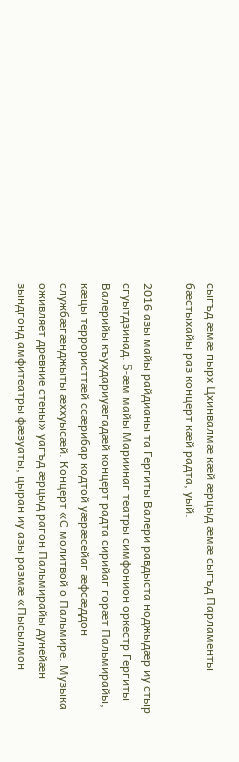сыгъд æмæ пырх Цхинвалмæ кæй æрцыд æмæ сыгъд Парламенты бæстыхайы раз концерт кæй радта, уый.

2016 азы майы райдианы та Гергиты Валери равдыста ноджыдæр иу стыр сгуытдзинад. 5-æм майы Мариинаг театры симфонион оркестр Гергиты Валерийы къухдариуæгадæй концерт радта сирийаг горæт Пальмирайы, кæцы террористтæй ссæрибар кодтой уæрæсейаг æфсæддон службæгæнджыты æххуысæй. Концерт «С молитвой о Пальмире. Музыка оживляет древние стены» уагъд æрцыд рагон Пальмирайы дунейæн зындгонд амфитеатры фæзуаты, цыран иу азы размæ «Пысылмон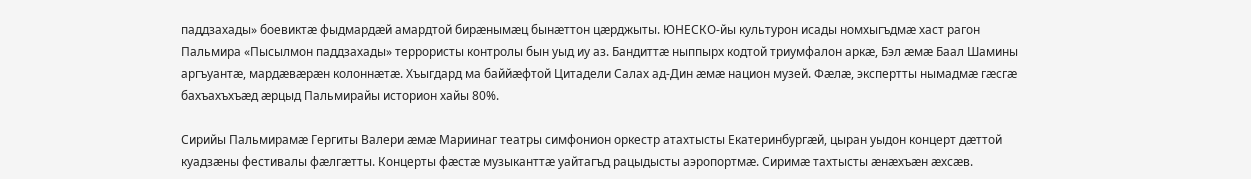паддзахады» боевиктæ фыдмардæй амардтой бирæнымæц бынæттон цæрджыты. ЮНЕСКО-йы культурон исады номхыгъдмæ хаст рагон Пальмира «Пысылмон паддзахады» террористы контролы бын уыд иу аз. Бандиттæ ныппырх кодтой триумфалон аркæ, Бэл æмæ Баал Шамины аргъуантæ, мардæвæрæн колоннæтæ. Хъыгдард ма баййæфтой Цитадели Салах ад-Дин æмæ национ музей. Фæлæ, экспертты нымадмæ гæсгæ бахъахъхъæд æрцыд Пальмирайы историон хайы 80%.

Сирийы Пальмирамæ Гергиты Валери æмæ Мариинаг театры симфонион оркестр атахтысты Екатеринбургæй, цыран уыдон концерт дæттой куадзæны фестивалы фæлгæтты. Концерты фæстæ музыканттæ уайтагъд рацыдысты аэропортмæ. Сиримæ тахтысты æнæхъæн æхсæв.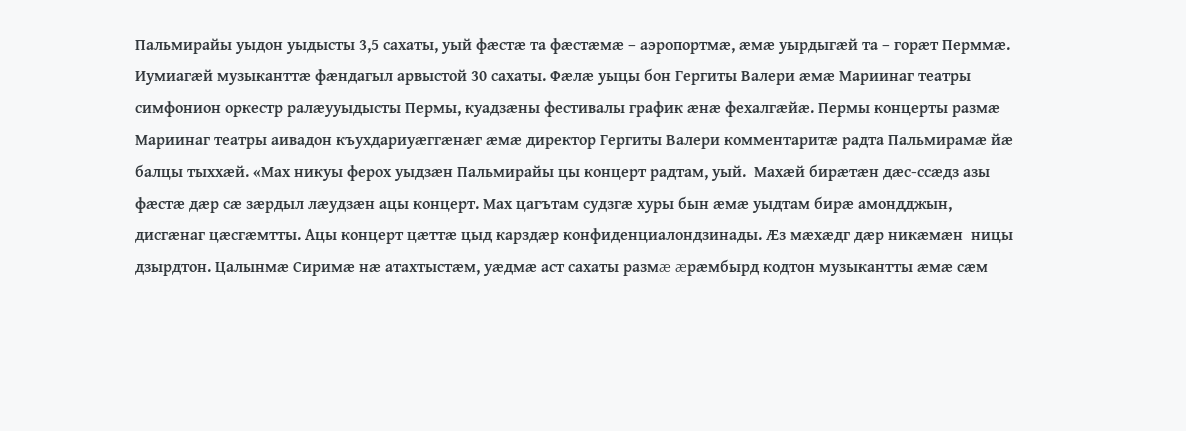Пальмирайы уыдон уыдысты 3,5 сахаты, уый фæстæ та фæстæмæ – аэропортмæ, æмæ уырдыгæй та – горæт Перммæ. Иумиагæй музыканттæ фæндагыл арвыстой 30 сахаты. Фæлæ уыцы бон Гергиты Валери æмæ Мариинаг театры симфонион оркестр ралæууыдысты Пермы, куадзæны фестивалы график æнæ фехалгæйæ. Пермы концерты размæ Мариинаг театры аивадон къухдариуæггæнæг æмæ директор Гергиты Валери комментаритæ радта Пальмирамæ йæ балцы тыххæй. «Мах никуы ферох уыдзæн Пальмирайы цы концерт радтам, уый.  Махæй бирæтæн дæс-ссæдз азы фæстæ дæр сæ зæрдыл лæудзæн ацы концерт. Мах цагътам судзгæ хуры бын æмæ уыдтам бирæ амондджын, дисгæнаг цæсгæмтты. Ацы концерт цæттæ цыд карздæр конфиденциалондзинады. Æз мæхæдг дæр никæмæн  ницы дзырдтон. Цалынмæ Сиримæ нæ атахтыстæм, уæдмæ аст сахаты размæ æрæмбырд кодтон музыкантты æмæ сæм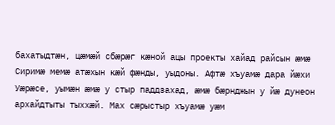бахатыдтæн, цæмæй сбæрæг кæной ацы проекты хайад райсын æмæ Сиримæ мемæ атæхын кæй фæнды, уыдоны. Афтæ хъуамæ дара йæхи Уæрæсе, уымæн æмæ у стыр паддзахад, æмæ бæрнджын у йæ дунеон архайдтыты тыххæй. Мах сæрыстыр хъуамæ уæм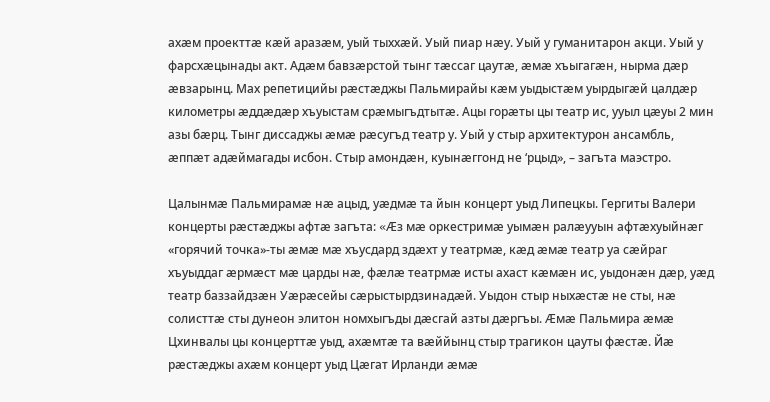ахæм проекттæ кæй аразæм, уый тыххæй. Уый пиар нæу. Уый у гуманитарон акци. Уый у фарсхæцынады акт. Адæм бавзæрстой тынг тæссаг цаутæ, æмæ хъыгагæн, нырма дæр æвзарынц. Мах репетицийы рæстæджы Пальмирайы кæм уыдыстæм уырдыгæй цалдæр километры æддæдæр хъуыстам срæмыгъдтытæ. Ацы горæты цы театр ис, ууыл цæуы 2 мин азы бæрц. Тынг диссаджы æмæ рæсугъд театр у. Уый у стыр архитектурон ансамбль, æппæт адæймагады исбон. Стыр амондæн, куынæггонд не ‘рцыд», – загъта маэстро.

Цалынмæ Пальмирамæ нæ ацыд, уæдмæ та йын концерт уыд Липецкы. Гергиты Валери  концерты рæстæджы афтæ загъта: «Æз мæ оркестримæ уымæн ралæууын афтæхуыйнæг «горячий точка»-ты æмæ мæ хъусдард здæхт у театрмæ, кæд æмæ театр уа сæйраг хъуыддаг æрмæст мæ царды нæ, фæлæ театрмæ исты ахаст кæмæн ис, уыдонæн дæр, уæд театр баззайдзæн Уæрæсейы сæрыстырдзинадæй. Уыдон стыр ныхæстæ не сты, нæ солисттæ сты дунеон элитон номхыгъды дæсгай азты дæргъы. Æмæ Пальмира æмæ Цхинвалы цы концерттæ уыд, ахæмтæ та вæййынц стыр трагикон цауты фæстæ. Йæ рæстæджы ахæм концерт уыд Цæгат Ирланди æмæ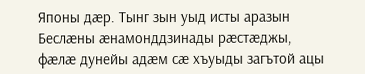Японы дæр. Тынг зын уыд исты аразын Беслæны æнамонддзинады рæстæджы, фæлæ дунейы адæм сæ хъуыды загътой ацы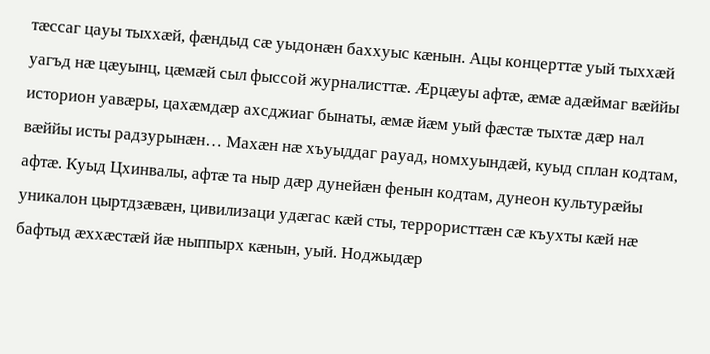тæссаг цауы тыххæй, фæндыд сæ уыдонæн баххуыс кæнын. Ацы концерттæ уый тыххæй уагъд нæ цæуынц, цæмæй сыл фыссой журналисттæ. Æрцæуы афтæ, æмæ адæймаг вæййы историон уавæры, цахæмдæр ахсджиаг бынаты, æмæ йæм уый фæстæ тыхтæ дæр нал вæййы исты радзурынæн… Махæн нæ хъуыддаг рауад, номхуындæй, куыд сплан кодтам, афтæ. Куыд Цхинвалы, афтæ та ныр дæр дунейæн фенын кодтам, дунеон культурæйы уникалон цыртдзæвæн, цивилизаци удæгас кæй сты, террористтæн сæ къухты кæй нæ бафтыд æххæстæй йæ ныппырх кæнын, уый. Ноджыдæр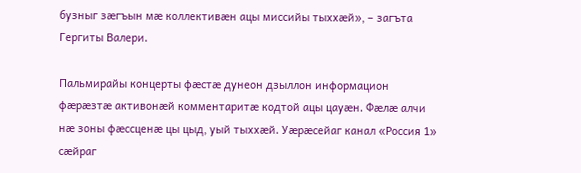бузныг зæгъын мæ коллективæн ацы миссийы тыххæй», – загъта Гергиты Валери.

Пальмирайы концерты фæстæ дунеон дзыллон информацион фæрæзтæ активонæй комментаритæ кодтой ацы цауæн. Фæлæ алчи нæ зоны фæссценæ цы цыд, уый тыххæй. Уæрæсейаг канал «Россия 1» сæйраг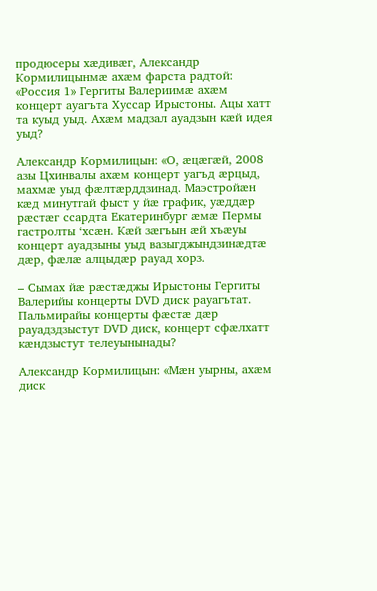продюсеры хæдивæг, Александр Кормилицынмæ ахæм фарста радтой: «Россия 1» Гергиты Валериимæ ахæм концерт ауагъта Хуссар Ирыстоны. Ацы хатт та куыд уыд. Ахæм мадзал ауадзын кæй идея уыд?

Александр Кормилицын: «О, æцæгæй, 2008 азы Цхинвалы ахæм концерт уагъд æрцыд, махмæ уыд фæлтæрддзинад. Маэстройæн кæд минутгай фыст у йæ график, уæддæр рæстæг ссардта Екатеринбург æмæ Пермы гастролты ‘хсæн. Кæй зæгъын æй хъæуы концерт ауадзыны уыд вазыгджындзинæдтæ дæр, фæлæ алцыдæр рауад хорз.

– Сымах йæ рæстæджы Ирыстоны Гергиты Валерийы концерты DVD диск рауагътат. Пальмирайы концерты фæстæ дæр рауадздзыстут DVD диск, концерт сфæлхатт кæндзыстут телеуынынады?

Александр Кормилицын: «Мæн уырны, ахæм диск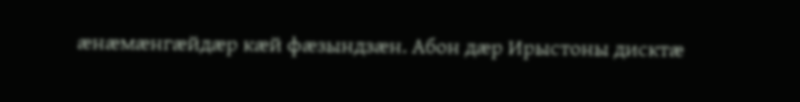æнæмæнгæйдæр кæй фæзындзæн. Абон дæр Ирыстоны дисктæ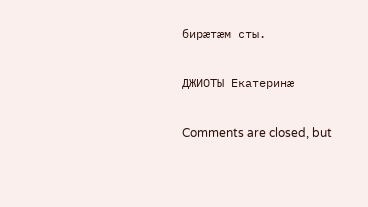бирæтæм сты.

ДЖИОТЫ Екатеринæ

Comments are closed, but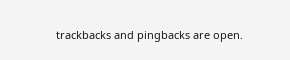trackbacks and pingbacks are open.